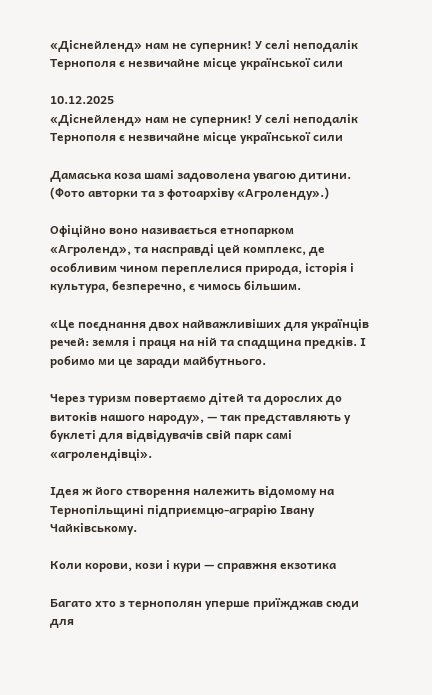«Діснейленд» нам не суперник! У селі неподалік Тернополя є незвичайне місце української сили

10.12.2025
«Діснейленд» нам не суперник! У селі неподалік Тернополя є незвичайне місце української сили

Дамаська коза шамі задоволена увагою дитини. (Фото авторки та з фотоархіву «Агроленду».)

Офіційно воно називається етнопарком «Агроленд», та насправді цей комплекс, де особливим чином переплелися природа, історія і культура, безперечно, є чимось більшим.

«Це поєднання двох найважливіших для українців речей: земля і праця на ній та спадщина предків. І робимо ми це заради майбутнього.

Через туризм повертаємо дітей та дорослих до витоків нашого народу», — так представляють у буклеті для відвідувачів свій парк самі «агролендівці».

Ідея ж його створення належить відомому на Тернопільщині підприємцю-аграрію Івану Чайківському.

Коли корови, кози і кури — справжня екзотика

Багато хто з тернополян уперше приїжджав сюди для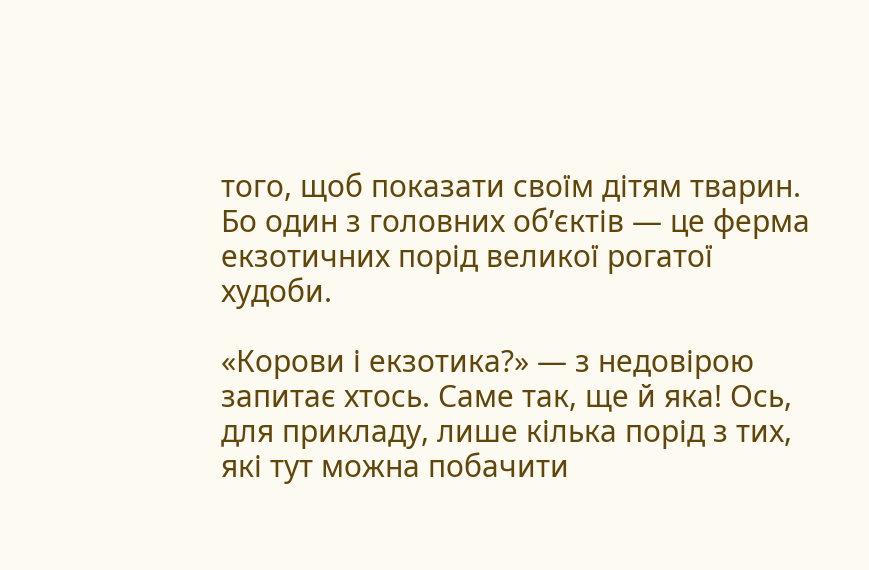того, щоб показати своїм дітям тварин. Бо один з головних об’єктів — це ферма екзотичних порід великої рогатої худоби.

«Корови і екзотика?» — з недовірою запитає хтось. Саме так, ще й яка! Ось, для прикладу, лише кілька порід з тих, які тут можна побачити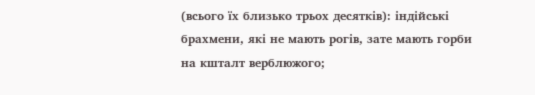(всього їх близько трьох десятків): індійські брахмени, які не мають рогів, зате мають горби на кшталт верблюжого;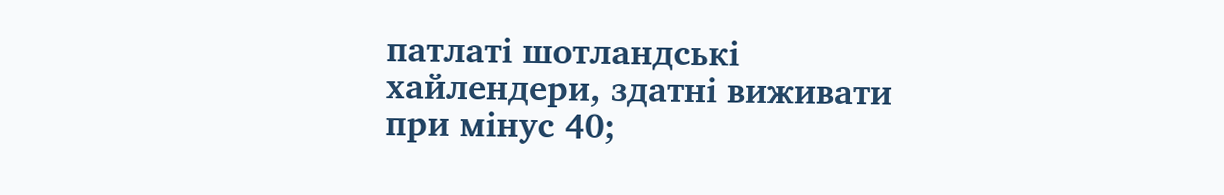патлаті шотландські хайлендери, здатні виживати при мінус 40;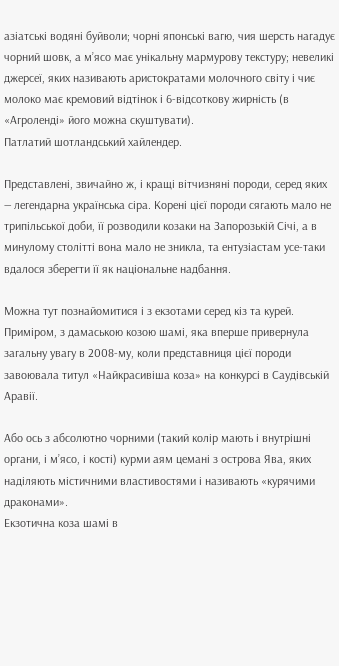азіатські водяні буйволи; чорні японські вагю, чия шерсть нагадує чорний шовк, а м’ясо має унікальну мармурову текстуру; невеликі джерсеї, яких називають аристократами молочного світу і чиє молоко має кремовий відтінок і 6-відсоткову жирність (в «Агроленді» його можна скуштувати).
Патлатий шотландський хайлендер.

Представлені, звичайно ж, і кращі вітчизняні породи, серед яких — легендарна українська сіра. Корені цієї породи сягають мало не трипільської доби, її розводили козаки на Запорозькій Січі, а в минулому столітті вона мало не зникла, та ентузіастам усе-таки вдалося зберегти її як національне надбання.

Можна тут познайомитися і з екзотами серед кіз та курей. Приміром, з дамаською козою шамі, яка вперше привернула загальну увагу в 2008-му, коли представниця цієї породи завоювала титул «Найкрасивіша коза» на конкурсі в Саудівській Аравії.

Або ось з абсолютно чорними (такий колір мають і внутрішні органи, і м’ясо, і кості) курми аям цемані з острова Ява, яких наділяють містичними властивостями і називають «курячими драконами».
Екзотична коза шамі в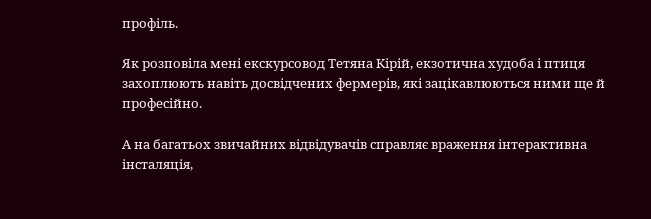профіль.

Як розповіла мені екскурсовод Тетяна Кірій, екзотична худоба і птиця захоплюють навіть досвідчених фермерів, які зацікавлюються ними ще й професійно.

А на багатьох звичайних відвідувачів справляє враження інтерактивна інсталяція,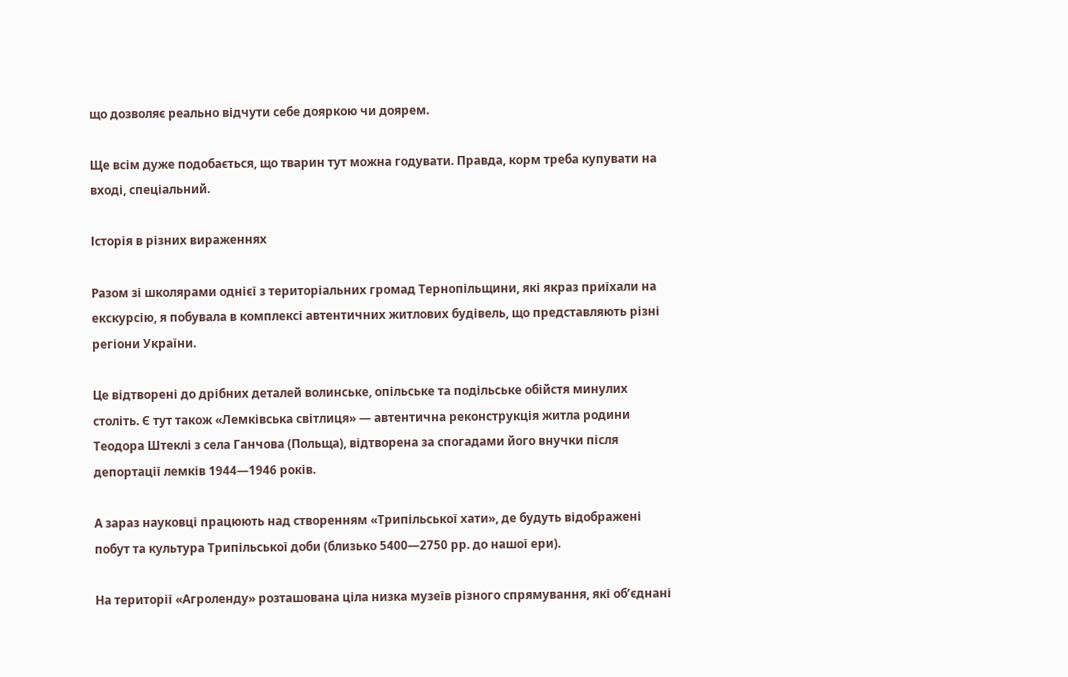що дозволяє реально відчути себе дояркою чи доярем.

Ще всім дуже подобається, що тварин тут можна годувати. Правда, корм треба купувати на вході, спеціальний.

Історія в різних вираженнях

Разом зі школярами однієї з територіальних громад Тернопільщини, які якраз приїхали на екскурсію, я побувала в комплексі автентичних житлових будівель, що представляють різні регіони України.

Це відтворені до дрібних деталей волинське, опільське та подільське обійстя минулих століть. Є тут також «Лемківська світлиця» — автентична реконструкція житла родини Теодора Штеклі з села Ганчова (Польща), відтворена за спогадами його внучки після депортації лемків 1944—1946 років.

А зараз науковці працюють над створенням «Трипільської хати», де будуть відображені побут та культура Трипільської доби (близько 5400—2750 рр. до нашої ери).

На території «Агроленду» розташована ціла низка музеїв різного спрямування, які об’єднані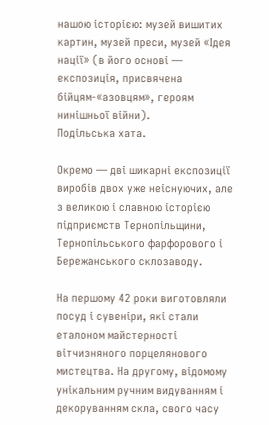нашою історією: музей вишитих картин, музей преси, музей «Ідея нації» (в його основі — експозиція, присвячена бійцям-«азовцям», героям нинішньої війни).
Подільська хата.

Окремо — дві шикарні експозиції виробів двох уже неіснуючих, але з великою і славною історією підприємств Тернопільщини, Тернопільського фарфорового і Бережанського склозаводу.

На першому 42 роки виготовляли посуд і сувеніри, які стали еталоном майстерності вітчизняного порцелянового мистецтва. На другому, відомому унікальним ручним видуванням і декоруванням скла, свого часу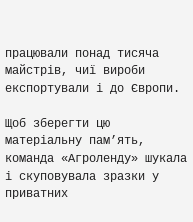працювали понад тисяча майстрів, чиї вироби експортували і до Європи.

Щоб зберегти цю матеріальну пам’ять, команда «Агроленду» шукала і скуповувала зразки у приватних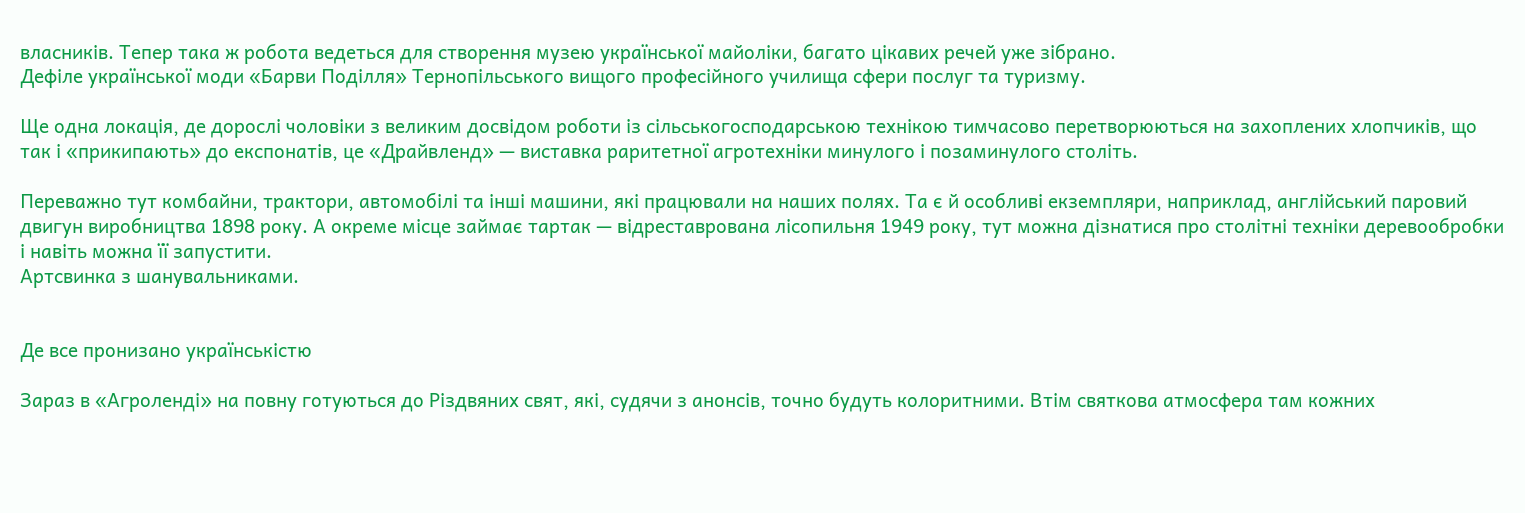власників. Тепер така ж робота ведеться для створення музею української майоліки, багато цікавих речей уже зібрано.
Дефіле української моди «Барви Поділля» Тернопільського вищого професійного училища сфери послуг та туризму.

Ще одна локація, де дорослі чоловіки з великим досвідом роботи із сільськогосподарською технікою тимчасово перетворюються на захоплених хлопчиків, що так і «прикипають» до експонатів, це «Драйвленд» — виставка раритетної агротехніки минулого і позаминулого століть.

Переважно тут комбайни, трактори, автомобілі та інші машини, які працювали на наших полях. Та є й особливі екземпляри, наприклад, англійський паровий двигун виробництва 1898 року. А окреме місце займає тартак — відреставрована лісопильня 1949 року, тут можна дізнатися про столітні техніки деревообробки і навіть можна її запустити.
Артсвинка з шанувальниками.


Де все пронизано українськістю

Зараз в «Агроленді» на повну готуються до Різдвяних свят, які, судячи з анонсів, точно будуть колоритними. Втім святкова атмосфера там кожних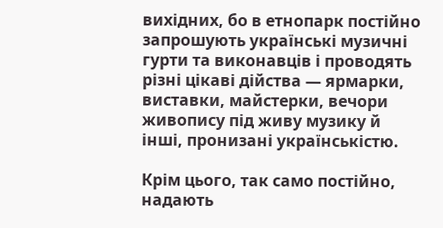вихідних, бо в етнопарк постійно запрошують українські музичні гурти та виконавців і проводять різні цікаві дійства — ярмарки, виставки, майстерки, вечори живопису під живу музику й інші, пронизані українськістю.

Крім цього, так само постійно, надають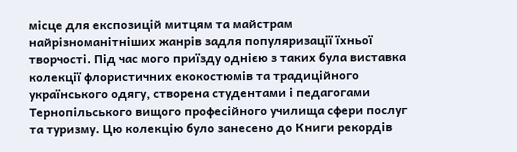місце для експозицій митцям та майстрам найрізноманітніших жанрів задля популяризації їхньої творчості. Під час мого приїзду однією з таких була виставка колекції флористичних екокостюмів та традиційного українського одягу, створена студентами і педагогами Тернопільського вищого професійного училища сфери послуг та туризму. Цю колекцію було занесено до Книги рекордів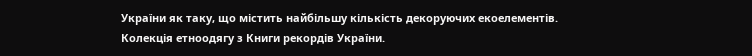України як таку, що містить найбільшу кількість декоруючих екоелементів.
Колекція етноодягу з Книги рекордів України.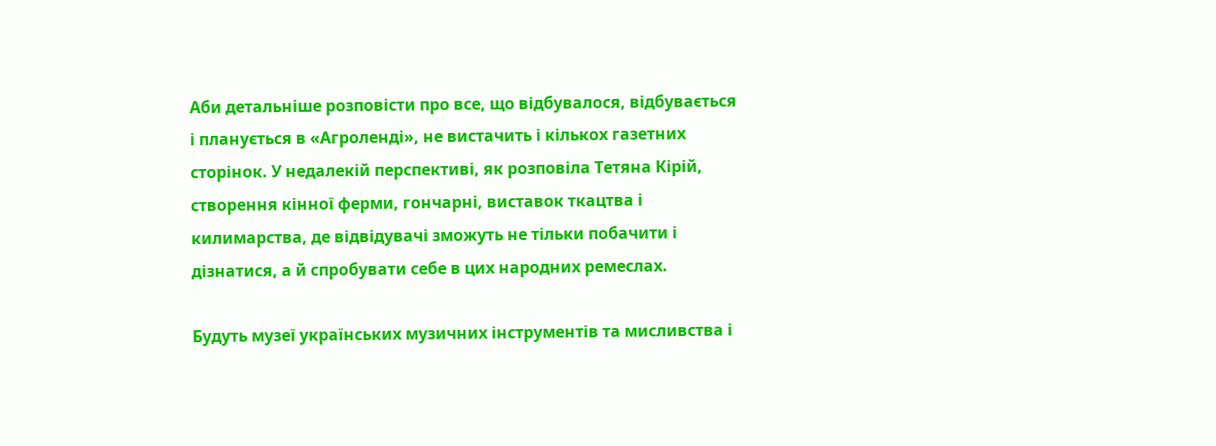Аби детальніше розповісти про все, що відбувалося, відбувається і планується в «Агроленді», не вистачить і кількох газетних сторінок. У недалекій перспективі, як розповіла Тетяна Кірій, створення кінної ферми, гончарні, виставок ткацтва і килимарства, де відвідувачі зможуть не тільки побачити і дізнатися, а й спробувати себе в цих народних ремеслах.

Будуть музеї українських музичних інструментів та мисливства і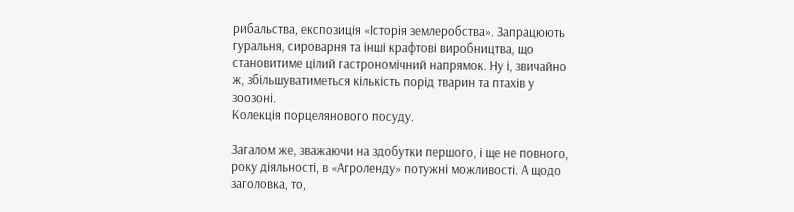рибальства, експозиція «Історія землеробства». Запрацюють гуральня, сироварня та інші крафтові виробництва, що становитиме цілий гастрономічний напрямок. Ну і, звичайно ж, збільшуватиметься кількість порід тварин та птахів у зоозоні.
Колекція порцелянового посуду.

Загалом же, зважаючи на здобутки першого, і ще не повного, року діяльності, в «Агроленду» потужні можливості. А щодо заголовка, то,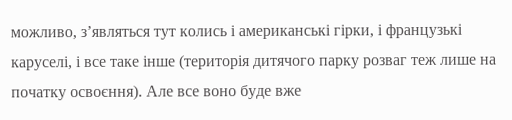можливо, з’являться тут колись і американські гірки, і французькі каруселі, і все таке інше (територія дитячого парку розваг теж лише на початку освоєння). Але все воно буде вже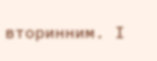вторинним. І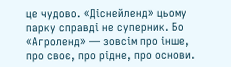це чудово. «Діснейленд» цьому парку справді не суперник. Бо «Агроленд» — зовсім про інше, про своє, про рідне, про основи.